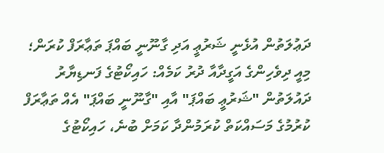ދަޢުލަތުން އުޅެނީ ޝަރުޢީ އަދި ގާނޫނީ ބައްޕަ ތަޢާރަފް ކުރަން؛ މިއީ ދިވެހިންގެ އަގީދާއާ ދުރު ކަމެއް: ހައިކޯޓުގެ ފަނޑިޔާރު
ދައުލަތުން "ޝަރުޢީ ބައްޕަ" އާއި "ގާނޫނީ ބައްޕަ" އެއް ތަޢާރަފް ކުރުމުގެ މަސައްކަތް ކުރަމުންދާ ކަމަށް ބުނެ، ހައިކޯޓުގެ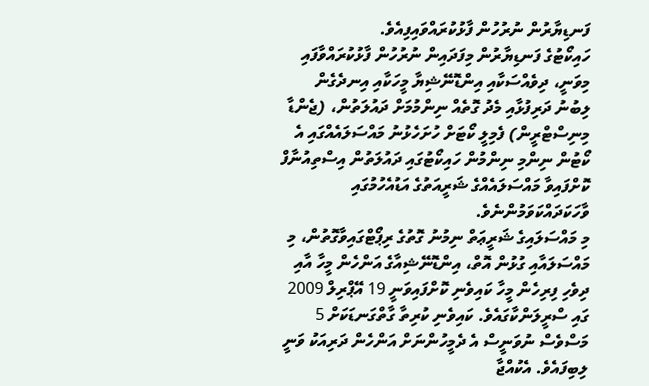ފަނޑިޔާރުން ނުރުހުން ފާޅުކުރައްވައިފިއެވެ.
ހައިކޯޓުގެ ފަނޑިޔާރުން މިފަދައިން ނުރުހުން ފާޅުކުރައްވާފައި މިވަނީ، ދިވެއްސަކާއި އިންޑޮނޭޝިޔާ މީހަކާއި އިނދެގެން ލިބުނު ދަރިފުޅާއި މެދު ގޮތެއް ނިންމުމަށް ދައުލަތުން، (ޖެންޑާ މިނިސްޓްރީން) ފެމިލީ ކޯޓަށް ހުށަހެޅުނު މައްސަލައެއްގައި އެ ކޯޓުން ނިންމި ނިންމުން ހައިކޯޓުގައި ދައުލަތުން އިސްތިއުނާފް ކޮށްފައިވާ މައްސަލައެއްގެ ޝަރީއަތުގެ އަޑުއެހުމުގައި ވާހަކަދައްކަވަމުންނެވެ.
މި މައްސަލައިގެ ޝަރީޢަތް ނިމުނު ގޮތުގެ ރިޕޯޓްގައިވާގޮތުން، މި މައްސަލައާއި ގުޅުން އޮތް، އިންޑޮނޭޝިއާގެ އަންހެން މީހާ އާއި ދިވެހި ފިރިހެން މީހާ ކައިވެނި ކޮށްފައިވަނީ 19 އޭޕްރިލް 2009 ގައި ސްރީލަންކާގައެވެ. ކައިވެނި ކުރިތާ ގާތްގަނޑަކަށް 5 މަސްވެސް ނުވަނީސް އެ ދެމީހުންނަށް އަންހެން ދަރިއަކު ވަނީ ލިބިފައެވެ. އެކުއްޖާ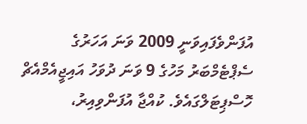އުފަންވެފައިވަނީ 2009 ވަނަ އަހަރުގެ ސެޕްޓެމްބަރު މަހުގެ 9 ވަނަ ދުވަހު އައިޖީއެމްއެޗް ހޮސްޕިޓަލްގައެވެ. ކުއްޖާ އުފަންވިއިރު،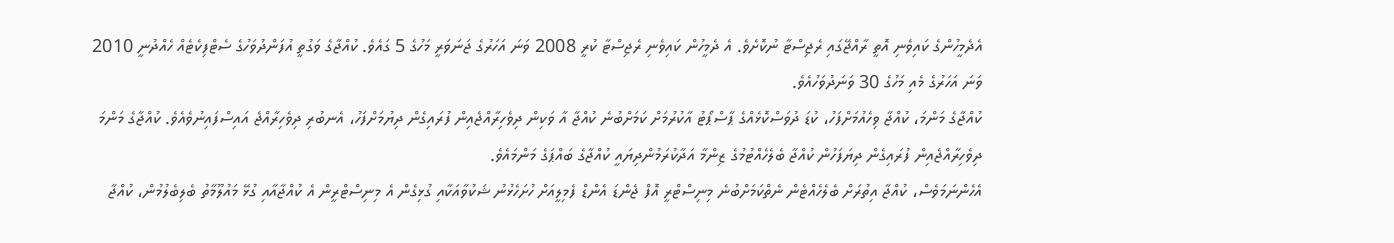އެދެމީހުންގެ ކައިވެނި އޮތީ ރާއްޖޭގައި ރެޖިސްޓާ ނުކޮށެވެ. އެ ދެމީހުން ކައިވެނި ރެޖިސްޓާ ކުރީ 2008 ވަނަ އަހަރުގެ ޖަނަވަރީ މަހުގެ 5 ގައެވެ. ކުއްޖާގެ ވަގުތީ އުފަންދުވަހުގެ ސެޓްފިކެޓެއް ހެއްދުނީ 2010 ވަނަ އަހަރުގެ މެއި މަހުގެ 30 ވަނަދުވަހުއެވެ.
ކުއްޖާގެ މަންމަ، ކުއްޖާ ވިހެއުމަށްފަހު، ކުޑަ ދުވަސްކޮޅެއްގެ ޕާސްޕޯޓު އާކުރުމަށް ކަމަށްބުނެ ކުއްޖާ އާ ވަކިން ދިވެހިރާއްޖެއިން ފުރައިގެން ދިޔުމަށްފަހު، އެނބުރި ދިވެހިރާއްޖެ އައިސްފައިނުވެއެވެ. ކުއްޖާގެ މަންމަ ދިވެހިރާއްޖެއިން ފުރައިގެން ދިޔަފަހުން ކުއްޖާ ބެލެހެއްޓުމުގެ ޒިންމާ އަދާކުރަމުންދިޔައީ ކުއްޖާގެ ބައްޕަގެ މަންމައެވެ.
އެހެންނަމަވެސް، ކުއްޖާ އިތުރަށް ބެލެހެއްޓެން ނެތްކަމަށްބުނެ މިނިސްޓްރީ އޮފް ޖެންޑަ އެންޑް ފެމިލީއަށް ހުށަހެޅުނު ޝަކުވާއަކާއި ގުޅިގެން އެ މިނިސްޓްރީން އެ ކުއްޖާއާއި ގުޅޭ މައުލޫމާތު ބެލިބެލުމުން، ކުއްޖާ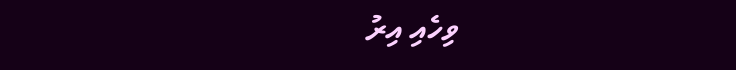ވިހެއި އިރު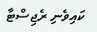ކައިވެނި ރެޖިސްޓާ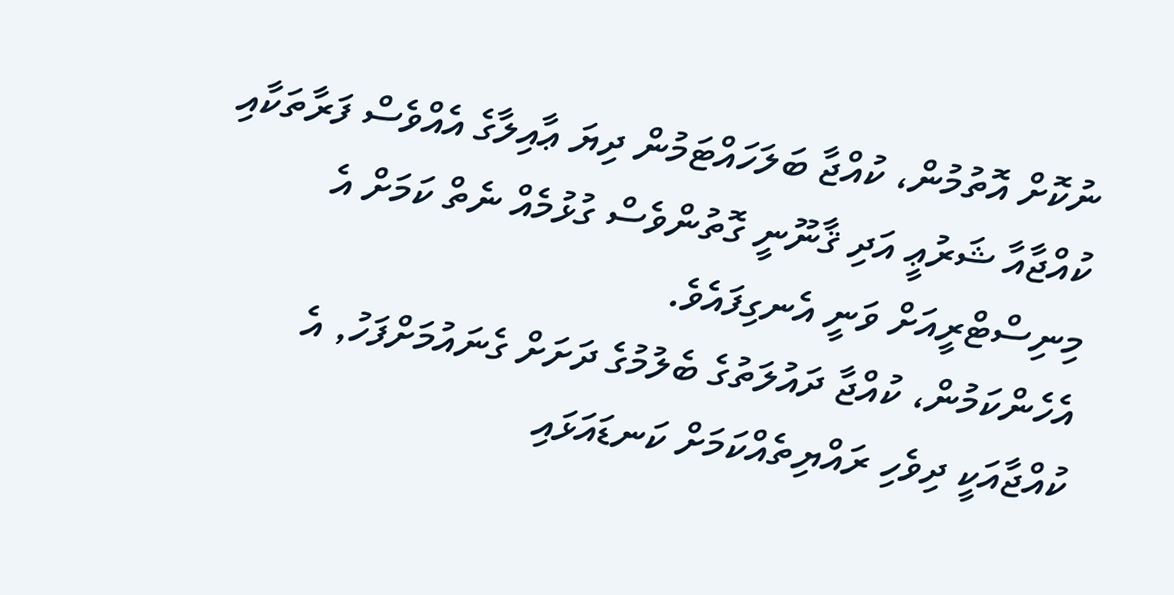ނުކޮށް އޮތުމުން، ކުއްޖާ ބަލަހައްޓަމުން ދިޔަ ޢާއިލާގެ އެއްވެސް ފަރާތަކާއި ކުއްޖާއާ ޝަރުޢީ އަދި ޤާނޫނީ ގޮތުންވެސް ގުޅުމެއް ނެތް ކަމަށް އެ މިނިސްޓްރީއަށް ވަނީ އެނގިފައެވެ.
އެހެންކަމުން، ކުއްޖާ ދައުލަތުގެ ބެލުމުގެ ދަށަށް ގެނައުމަށްފަހު, އެ ކުއްޖާއަކީ ދިވެހި ރައްޔިތެއްކަމަށް ކަނޑައަޅައި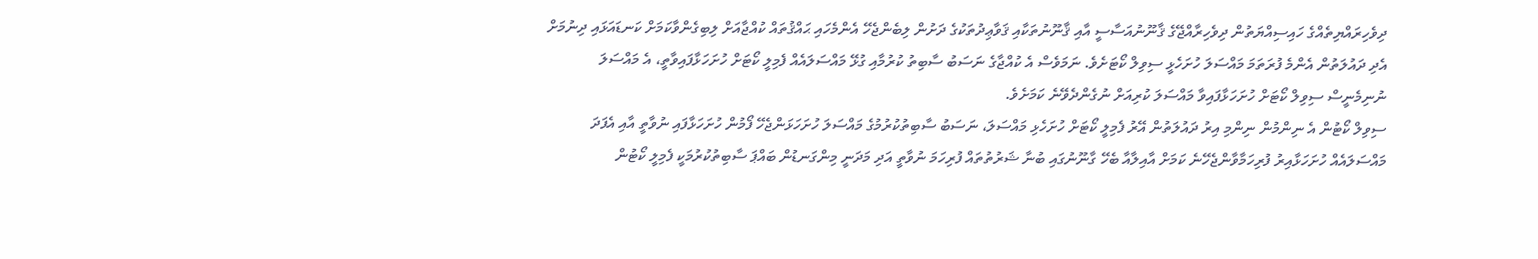ދިވެހިރައްޔިތެއްގެ ހައިސިއްޔަތުން ދިވެހިރާއްޖޭގެ ޤާނޫނުއަސާސީ އާއި ޤާނޫނުތަކާއި ޤަވާޢިދުތަކުގެ ދަށުން ލިބެންޖެހޭ އެންމެހައި ޙައްޤުތައް ކުއްޖާއަށް ލިބިގެންވާކަމަށް ކަނޑައަޅައި ދިނުމަށް އެދި ދައުލަތުން އެންމެ ފުރަތަމަ މައްސަލަ ހުށަހެޅީ ސިވިލް ކޯޓަށެވެ. ނަމަވެސް އެ ކުއްޖާގެ ނަސަބު ސާބިތު ކުރުމާއި ގުޅޭ މައްސަލައެއް ފެމިލީ ކޯޓަށް ހުށަހަޅާފައިވާތީ، އެ މައްސަލަ ނުނިމެނީސް ސިވިލް ކޯޓަށް ހުށަހަޅާފައިވާ މައްސަލަ ކުރިއަށް ނުގެންދެވޭނެ ކަމަށެވެ.
ސިވިލް ކޯޓުން އެ ނިންމުން ނިންމި އިރު ދައުލަތުން އޭރު ފެމިލީ ކޯޓަށް ހުށަހެޅި މައްސަލަ، ނަސަބު ސާބިތުކުރުމުގެ މައްސަލަ ހުށަހަޅަންޖެހޭ ފޯމުން ހުށަހަޅާފައި ނުވާތީ އާއި އެފަދަ މައްސަލައެއް ހުށަހަޅާއިރު ފުރިހަމާވާންޖެހޭނެ ކަމަށް އާއިލާއާ ބެހޭ ގާނޫނުގައި ބުނާ ޝަރުތުތައް ފުރިހަމަ ނުވާތީ އަދި މަދަނީ މިންގަނޑުން ބައްޕަ ސާބިތުކުރުމަކީ ފެމިލީ ކޯޓުން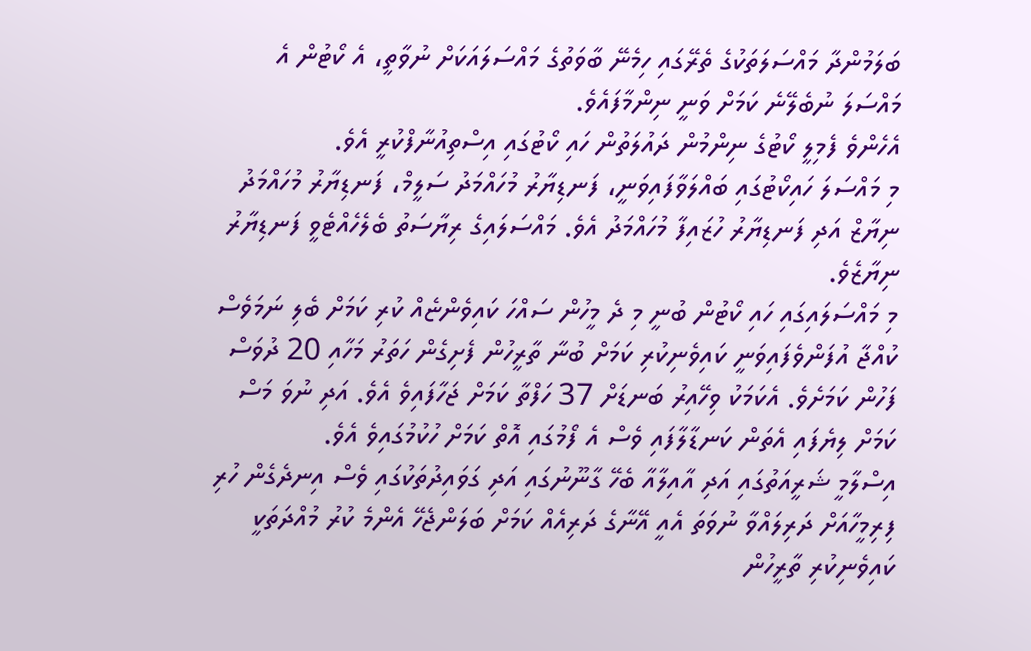ބަލަމުންދާ މައްސަލަތަކުގެ ތެރޭގައި ހިމެނޭ ބާވަތުގެ މައްސަލައަކަށް ނުވާތީ، އެ ކޯޓުން އެ މައްސަލަ ނުބެލޭނެ ކަމަށް ވަނީ ނިންމާފައެވެ.
އެހެންވެ ފެމިލީ ކޯޓުގެ ނިންމުން ދައުލަތުން ހައި ކޯޓުގައި އިސްތިއުނާފްކުރީ އެވެ.
މި މައްސަލަ ހައިކޯޓުގައި ބައްލަވާފައިވަނީ، ފަނޑިޔާރު މުހައްމަދު ސަލީމް، ފަނޑިޔާރު މުހައްމަދު ނިޔާޒް އަދި ފަނޑިޔާރު ހުޒައިފާ މުހައްމަދު އެވެ. މައްސަލައިގެ ރިޔާސަތު ބެލެހެއްޓެވީ ފަނޑިޔާރު ނިޔާޒެވެ.
މި މައްސަލައިގައި ހައި ކޯޓުން ބުނީ މި ދެ މީހުން ސައްހަ ކައިވެންޏެއް ކުރި ކަމަށް ބެލި ނަމަވެސް ކުއްޖާ އުފަންވެފައިވަނީ ކައިވެނިކުރި ކަމަށް ބުނާ ތާރީހުން ފެށިގެން ހަތަރު މަހާއި 20 ދުވަސް ފަހުން ކަމަށެވެ. އެކަމަކު ވިހޭއިރު ބަނޑަށް 37 ހަފްތާ ކަމަށް ޖަހާފައިވެ އެވެ. އަދި ނުވަ މަސް ކަމަށް ލިޔެފައި އެތަން ކަނޑާލާފައި ވެސް އެ ފޯމުގައި އޮތް ކަމަށް ހުކުމުގައިވެ އެވެ.
އިސްލާމީ ޝަރީއަތުގައި އަދި އާއިލާއާ ބެހޭ ގާނޫނުގައި އަދި ގަވައިދުތަކުގައި ވެސް އިނދެގެން ހުރި ފިރިމީހާއަށް ދަރިލައްވާ ނުވަތަ އެއީ އޭނާގެ ދަރިއެއް ކަމަށް ބަލަންޖެހޭ އެންމެ ކުރު މުއްދަތަކީ ކައިވެނިކުރި ތާރީހުން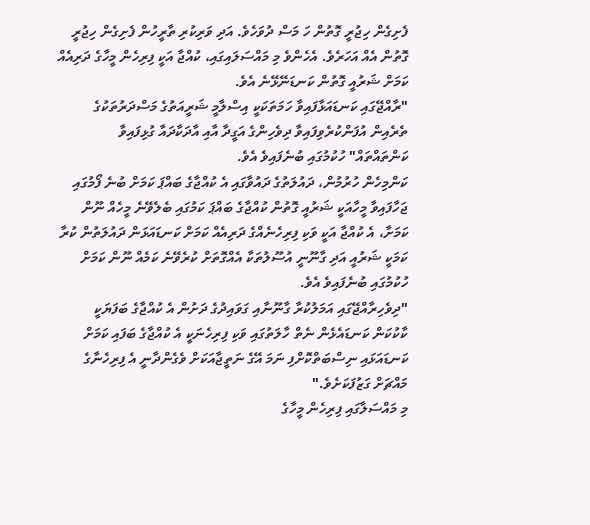ފެށިގެން ހިޖުރީ ގޮތުން ހަ މަސް ދުވަހެވެ. އަދި ވަރިކުރި ތާރީހުން ފެށިގެން ހިޖުރީ ގޮތުން އެއް އަހަރެވެ. އެހެންވެ މި މައްސަލައިގައި، ކުއްޖާ އަކީ ފިރިހެން މީހާގެ ދަރިއެއް ކަމަށް ޝަރުއީ ގޮތުން ކަނޑަނޭޅޭނެ އެވެ.
"ރާއްޖޭގައި ކަނޑައަޅާފައިވާ ހަމަތަކަކީ އިސްލާމީ ޝަރީއަތުގެ މަސްދަރުތަކުގެ ތެރެއިން އުފަންކުރެވިފައިވާ ދިވެހިންގެ އަގީދާ އާއި އާދަކާދައާ ގުޅިފައިވާ ކަންތައްތައް" ހުކުމުގައި ބުނެފައިވެ އެވެ.
ކަންމިހެން ހުރުމުން، ދައުލަތުގެ ދައުވާގައި އެ ކުއްޖާގެ ބައްޕަ ކަމަށް ބުނެ ފޯމުގައި ޖަހާފައިވާ މީހާއަކީ ޝަރުއީ ގޮތުން ކުއްޖާގެ ބައްޕަ ކަމުގައި ބެލެވޭނެ މީހެއް ނޫން ކަމަށާ، އެ ކުއްޖާ އަކީ ވަކި ފިރިހެނެއްގެ ދަރިއެއް ކަމަށް ކަނޑައަޅަން ދައުލަތުން ކުރާ ކަމަކީ ޝަރުއީ އަދި ގާނޫނީ އުސޫލުތަކާ އެއްގޮތަށް ކުރެވޭނެ ކަމެއް ނޫން ކަމަށް ހުކުމުގައި ބުނެފައިވެ އެވެ.
"ދިވެހިރާއްޖޭގައި އަމަލުކުރާ ގާނޫނާއި ގަވައިދުގެ ދަށުން އެ ކުއްޖާގެ ބަފަޔަކީ ކާކުކަން ކަނޑައެޅެން ނެތް ހާލަތުގައި ވަކި ފިރިހެނަކީ އެ ކުއްޖާގެ ބަފައި ކަމަށް ކަނޑައަޅައި ނިސްބަތްކޮށްފި ނަމަ އޭގެ ނަތީޖާއަކަށް ވެގެންދާނީ އެ ފިރިހެނާގެ މައްޗަށް ގަޒުފަކަށެވެ."
މި މައްސަލާގައި ފިރިހެން މީހާގެ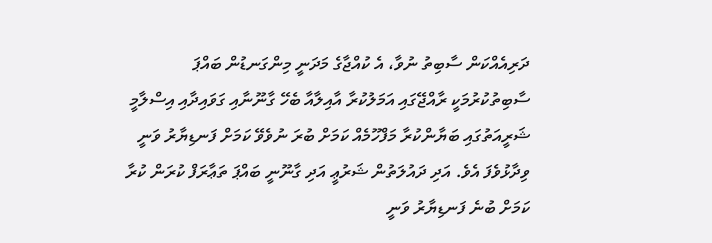ދަރިއެއްކަން ސާބިތު ނުވާ، އެ ކުއްޖާގެ މަދަނީ މިންގަނޑުން ބައްޕަ ސާބިތުކުރުމަކީ ރާއްޖޭގައި އަމަލުކުރާ އާއިލާއާ ބެހޭ ގާނޫނާއި ގަވައިދާއި އިސްލާމީ ޝަރީއަތުގައި ބަޔާންކުރާ މަފްހޫމެއް ކަމަށް ބުރަ ނުވެވޭ ކަމަށް ފަނޑިޔާރު ވަނީ ވިދާޅުވެފަ އެވެ. އަދި ދައުލަތުން ޝަރުޢީ އަދި ގާނޫނީ ބައްޕަ ތަޢާރަފް ކުރަން ކުރާ ކަމަށް ބުނެ ފަނޑިޔާރު ވަނީ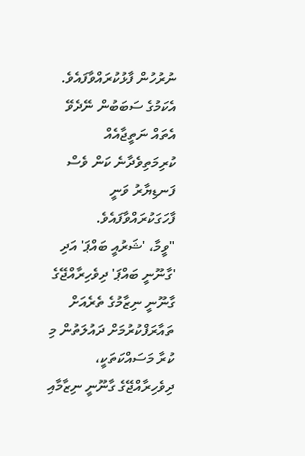ނުރުހުން ފާޅުކުރައްވާފައެވެ. އެކަމުގެ ސަބަބުން ނޭދެވޭ އެތައް ނަތީޖާއެއް ކުރިމަތިވެދާނެ ކަން ވެސް ފަނޑިޔާރު ވަނީ ފާހަގަކުރައްވާފައެވެ.
"ވީމާ، 'ޝަރުއީ ބައްޕަ' އަދި 'ގާނޫނީ ބައްޕަ' ދިވެހިރާއްޖޭގެ ގާނޫނީ ނިޒާމުގެ ތެރެއަށް ތައާރަފްކުރުމަށް ދައުލަތުން މި ކުރާ މަސައްކަތަކީ، ދިވެހިރާއްޖޭގެ ގާނޫނީ ނިޒާމާއި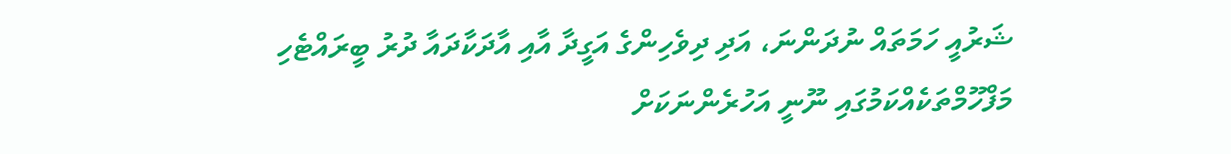ޝަރުއީ ހަމަތައް ނުދަންނަ، އަދި ދިވެހިންގެ އަގީދާ އާއި އާދަކާދައާ ދުރު ބީރައްޓެހި މަފްހޫމްތަކެއްކަމުގައި ނޫނީ އަހުރެންނަކަށް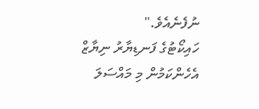ނުފެނެއެވެ."
ހައިކޯޓުގެ ފަނޑިޔާރު ނިޔާޒް
އެހެންކަމުން މި މައްސަލަ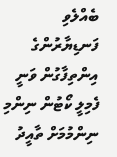ބެއްލެވި ފަނޑިޔާރުންގެ އިންތިފާގުން ވަނީ ފެމިލީ ކޯޓުން ނިންމި ނިންމުމަށް ތާއީދު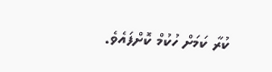ކުރާ ކަމަށް ހުކުމް ކޮށްފައެވެ.